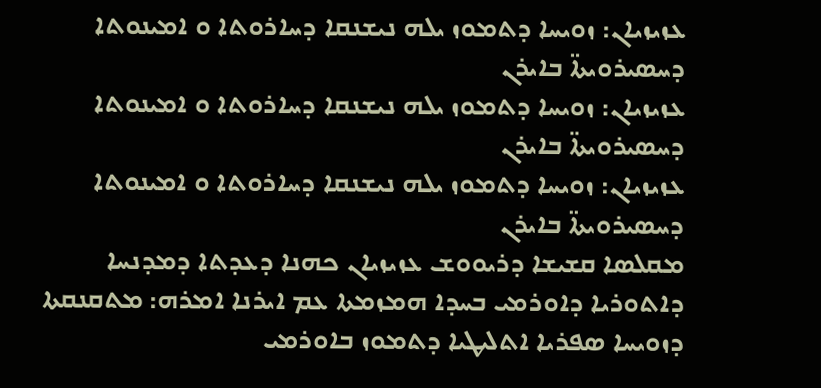ܥܙܝܙܝܐܢ: ܙܘܝܚܐ ܕܬܡܘܙ ܝܠܗ ܢܝܫܢܩܐ ܕܚܐܪܘܬܐ ܘ ܐܡܝܢܘܬܐ ܕܚܣܝܪܘܝܬܐ̈ ܒܐܝܪܢ
ܥܙܝܙܝܐܢ: ܙܘܝܚܐ ܕܬܡܘܙ ܝܠܗ ܢܝܫܢܩܐ ܕܚܐܪܘܬܐ ܘ ܐܡܝܢܘܬܐ ܕܚܣܝܪܘܝܬܐ̈ ܒܐܝܪܢ
ܥܙܝܙܝܐܢ: ܙܘܝܚܐ ܕܬܡܘܙ ܝܠܗ ܢܝܫܢܩܐ ܕܚܐܪܘܬܐ ܘ ܐܡܝܢܘܬܐ ܕܚܣܝܪܘܝܬܐ̈ ܒܐܝܪܢ
ܡܩܠܣܐ ܩܫܝܫܐ ܕܪܝܘܘܫ ܥܙܝܙܝܐܢ ܟܗܢܐ ܕܥܕܬܐ ܕܡܕܢܚܐ ܕܐܬܘܪܝܐ ܕܐܘܪܡܝ ܒܚܕܐ ܗܡܙܡܬܐ ܥܡ ܐܝܪܢܐ ܐܡܪܗ: ܡܬܩܢܩܬܐ ܕܙܘܝܚܐ ܣܦܪܝܐ ܐܬܠܝܛܝܐ ܕܬܡܘܙ ܒܐܘܪܡܝ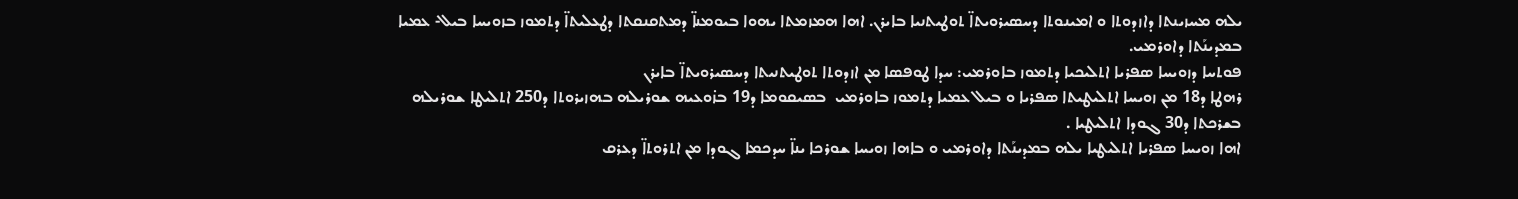ܝܠܗ ܡܚܙܝܢܬܐ ܕܐܙܕܘܬܐ ܘ ܐܡܝܢܘܬܐ ܕܚܣܝܪܘܝܬܐ̈ ܬܘܛܝܬܢܝܐ ܒܐܝܪܢ. ܐܗܐ ܗܡܙܡܬܐ ܝܗܘܐ ܒܝܘܡܢܐ̈ ܕܡܬܩܢܩܬܐ ܕܛܥܠܝܬܐ̈ ܕܬܡܘܙ ܒܙܘܝܚܐ ܒܝܠ- ܥܡܝܐ ܒܡܕܝܢܰܬܐ ܕܐܘܪܡܝ.
ܦܘܬܚܐ ܕܙܘܝܚܐ ܣܦܪܝܐ ܐܬܠܝܟܝܐ ܕܬܡܘܙ ܒܐܘܪܡܝ: ܚܕܐ ܛܘܦܣܐ ܡܢ ܐܙܕܘܬܐ ܬܘܛܝܬܢܝܬܐ ܕܚܣܝܪܘܝܬܐ̈ ܒܐܝܪܢ
ܪܗܛܐ ܕ18 ܡܢ ܙܘܝܚܐ ܐܬܠܝܛܝܬܐ ܣܦܪܝܐ ܘ ܒܝܠ ܥܡܝܐ ܕܬܡܘܙ ܒܐܘܪܡܝ  ܒܣܝܩܘܡܐ ܕ19 ܒܙ̇ܘܥܝܗ ܫܘܪܝܠܗ ܒܗܙܝܪܘܬܐ ܕ250 ܐܬܠܝܛܐ ܫܘܪܝܠܗ ܒܫܪܟܬܐ ܕ30 ܓܘܕܐ ܐܬܠܝܛܝܐ .
ܐܗܐ ܙܘܝܚܐ ܣܦܪܝܐ ܐܬܠܝܛܝܐ ܝܠܗ ܒܡܕܝܢܰܬܐ ܕܐܘܪܡܝ ܘ ܒܐܗܐ ܙܘܝܚܐ ܫܘܪܟܐ ܝܢܐ̈ ܚܕܟܡܐ ܓܘܕܐ ܡܢ ܐܬܪܘܬܐ̈ ܕܥܪܩ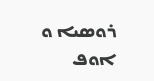ܪܘܣܝܐ ܘ ܐܘܦ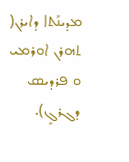ܡܕܝܢܰܬܐ ܕܐܝܪܢ( ܬܗܪܢ ܐܘܪܡܝ ܘ ܦܪܕܝܣ ܕܓܪܓܻ).